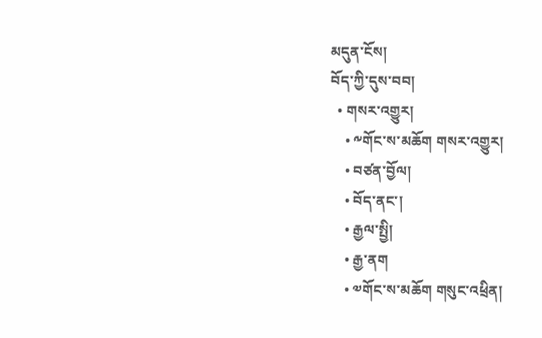མདུན་ངོས།
བོད་ཀྱི་དུས་བབ།
  • གསར་འགྱུར།
    • ༸གོང་ས་མཆོག གསར་འགྱུར།
    • བཙན་བྱོལ།
    • བོད་ནང་།
    • རྒྱལ་སྤྱི།
    • རྒྱ་ནག
    • ༧གོང་ས་མཆོག གསུང་འཕྲིན།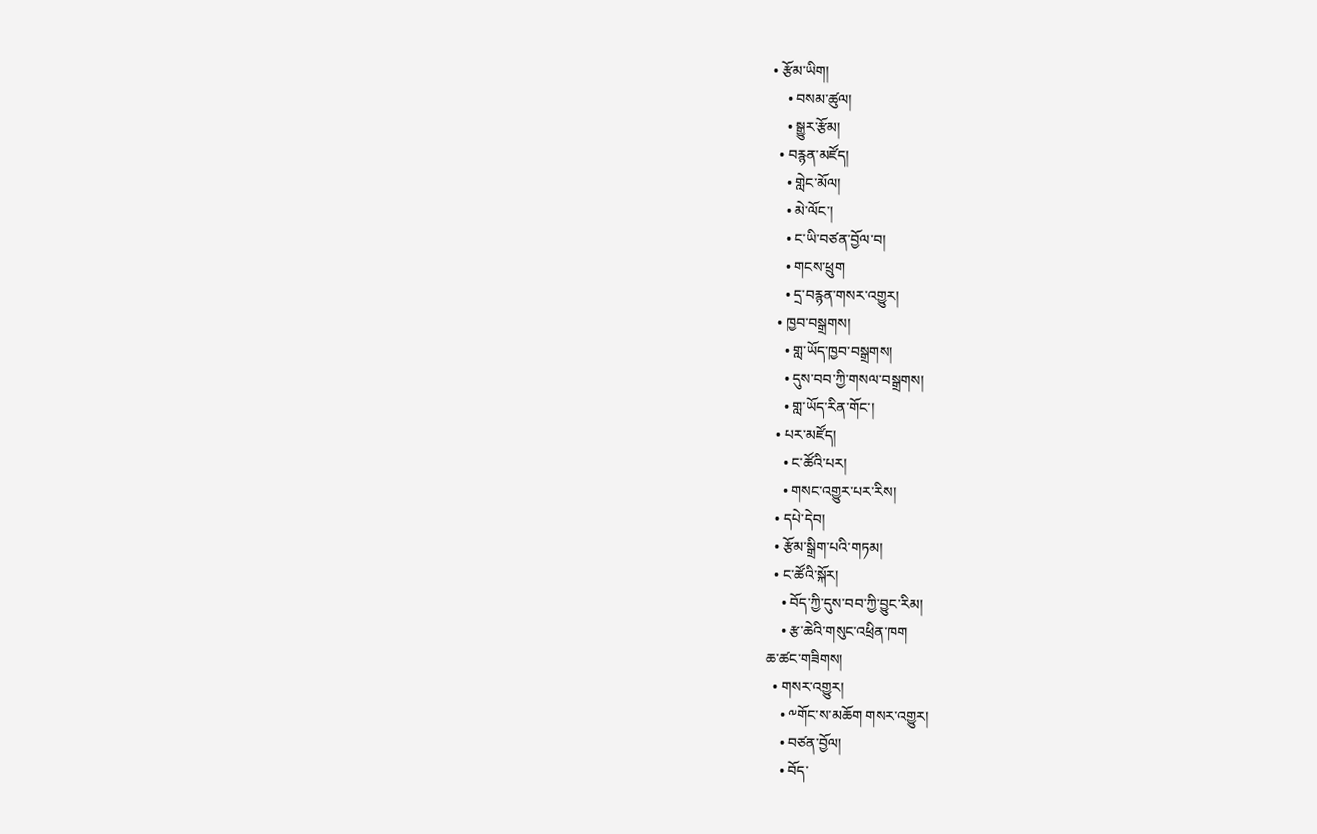• རྩོམ་ཡིག།
    • བསམ་ཚུལ།
    • སྒྱུར་རྩོམ།
  • བརྙན་མཛོད།
    • གླེང་མོལ།
    • མེ་ལོང་།
    • ང་ཡི་བཙན་བྱོལ་བ།
    • གངས་ཕྲུག
    • དྲ་བརྙན་གསར་འགྱུར།
  • ཁྱབ་བསྒྲགས།
    • གླ་ཡོད་ཁྱབ་བསྒྲགས།
    • དུས་བབ་ཀྱི་གསལ་བསྒྲགས།
    • གླ་ཡོད་རིན་གོང་།
  • པར་མཛོད།
    • ང་ཚོའི་པར།
    • གསང་འགྱུར་པར་རིས།
  • དཔེ་དེབ།
  • རྩོམ་སྒྲིག་པའི་གཏམ།
  • ང་ཚོའི་སྐོར།
    • བོད་ཀྱི་དུས་བབ་ཀྱི་བྱུང་རིམ།
    • རྩ་ཆེའི་གསུང་འཕྲིན་ཁག
ཆ་ཚང་གཟིགས།
  • གསར་འགྱུར།
    • ༸གོང་ས་མཆོག གསར་འགྱུར།
    • བཙན་བྱོལ།
    • བོད་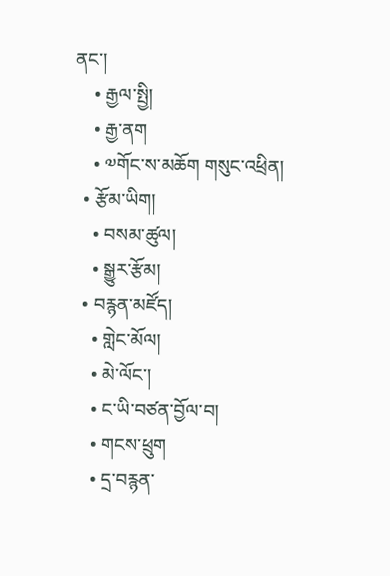ནང་།
    • རྒྱལ་སྤྱི།
    • རྒྱ་ནག
    • ༧གོང་ས་མཆོག གསུང་འཕྲིན།
  • རྩོམ་ཡིག།
    • བསམ་ཚུལ།
    • སྒྱུར་རྩོམ།
  • བརྙན་མཛོད།
    • གླེང་མོལ།
    • མེ་ལོང་།
    • ང་ཡི་བཙན་བྱོལ་བ།
    • གངས་ཕྲུག
    • དྲ་བརྙན་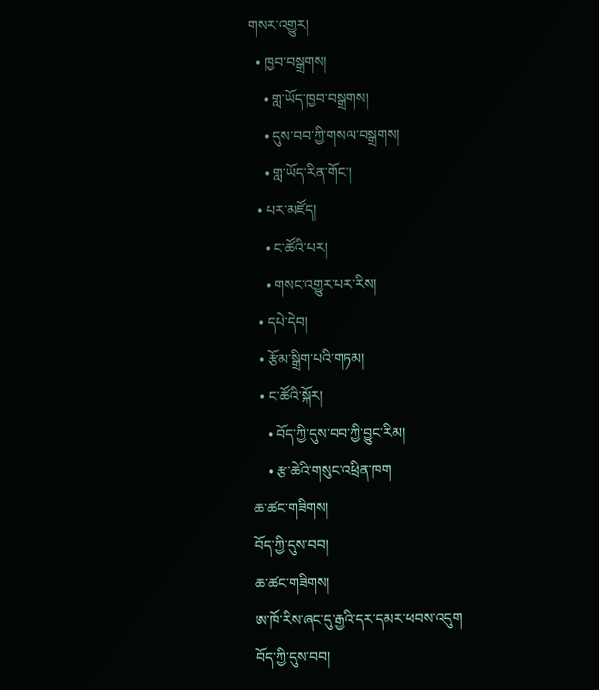གསར་འགྱུར།
  • ཁྱབ་བསྒྲགས།
    • གླ་ཡོད་ཁྱབ་བསྒྲགས།
    • དུས་བབ་ཀྱི་གསལ་བསྒྲགས།
    • གླ་ཡོད་རིན་གོང་།
  • པར་མཛོད།
    • ང་ཚོའི་པར།
    • གསང་འགྱུར་པར་རིས།
  • དཔེ་དེབ།
  • རྩོམ་སྒྲིག་པའི་གཏམ།
  • ང་ཚོའི་སྐོར།
    • བོད་ཀྱི་དུས་བབ་ཀྱི་བྱུང་རིམ།
    • རྩ་ཆེའི་གསུང་འཕྲིན་ཁག
ཆ་ཚང་གཟིགས།
བོད་ཀྱི་དུས་བབ།
ཆ་ཚང་གཟིགས།
ཨ་ཁོ་རིས་ཞང་དུ་རྒྱའི་དར་དམར་ཕབས་འདུག
བོད་ཀྱི་དུས་བབ།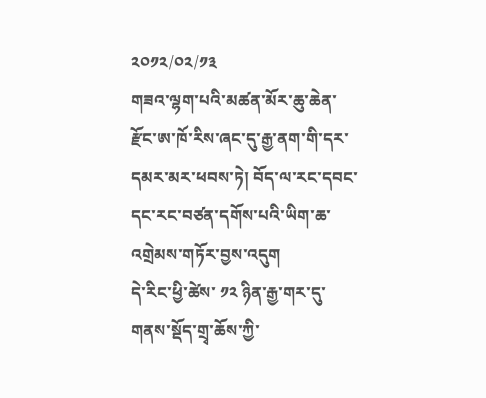༢༠༡༢/༠༢/༡༣
གཟའ་ལྷག་པའི་མཚན་མོར་ཆུ་ཆེན་རྫོང་ཨ་ཁོ་རིས་ཞང་དུ་རྒྱ་ནག་གི་དར་དམར་མར་ཕབས་ཏེ། བོད་ལ་རང་དབང་དང་རང་བཙན་དགོས་པའི་ཡིག་ཆ་འགྲེམས་གཏོར་བྱས་འདུག
དེ་རིང་ཕྱི་ཚེས་ ༡༢ ཉིན་རྒྱ་གར་དུ་གནས་སྡོད་གྲྭ་ཆོས་ཀྱི་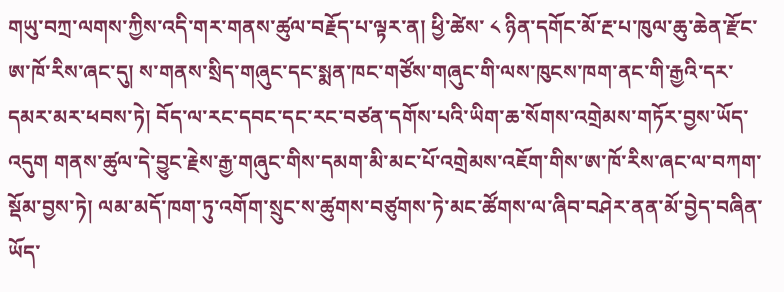གཡུ་བཀྲ་ལགས་ཀྱིས་འདི་གར་གནས་ཚུལ་བརྗོད་པ་ལྟར་ན། ཕྱི་ཚེས་ ༨ ཉིན་དགོང་མོ་རྔ་པ་ཁུལ་ཆུ་ཆེན་རྫོང་ཨ་ཁོ་རིས་ཞང་དུ། ས་གནས་སྲིད་གཞུང་དང་སྨན་ཁང་གཙོས་གཞུང་གི་ལས་ཁུངས་ཁག་ནང་གི་རྒྱའི་དར་དམར་མར་ཕབས་ཏེ། བོད་ལ་རང་དབང་དང་རང་བཙན་དགོས་པའི་ཡིག་ཆ་སོགས་འགྲེམས་གཏོར་བྱས་ཡོད་འདུག གནས་ཚུལ་དེ་བྱུང་རྗེས་རྒྱ་གཞུང་གིས་དམག་མི་མང་པོ་འགྲེམས་འཇོག་གིས་ཨ་ཁོ་རིས་ཞང་ལ་བཀག་སྡོམ་བྱས་ཏེ། ལམ་མདོ་ཁག་ཏུ་འགོག་སྲུང་ས་ཚུགས་བཙུགས་ཏེ་མང་ཚོགས་ལ་ཞིབ་བཤེར་ནན་མོ་བྱེད་བཞིན་ཡོད་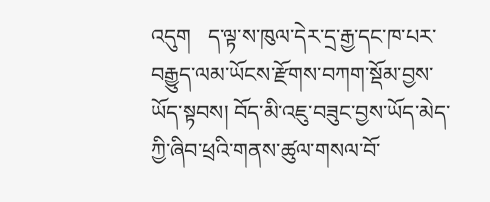འདུག   ད་ལྟ་ས་ཁུལ་དེར་དྲ་རྒྱ་དང་ཁ་པར་བརྒྱུད་ལམ་ཡོངས་རྫོགས་བཀག་སྡོམ་བྱས་ཡོད་སྟབས། བོད་མི་འཇུ་བཟུང་བྱས་ཡོད་མེད་ཀྱི་ཞིབ་ཕྲའི་གནས་ཚུལ་གསལ་བོ་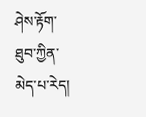ཤེས་རྟོག་ཐུབ་ཀྱིན་མེད་པ་རེད།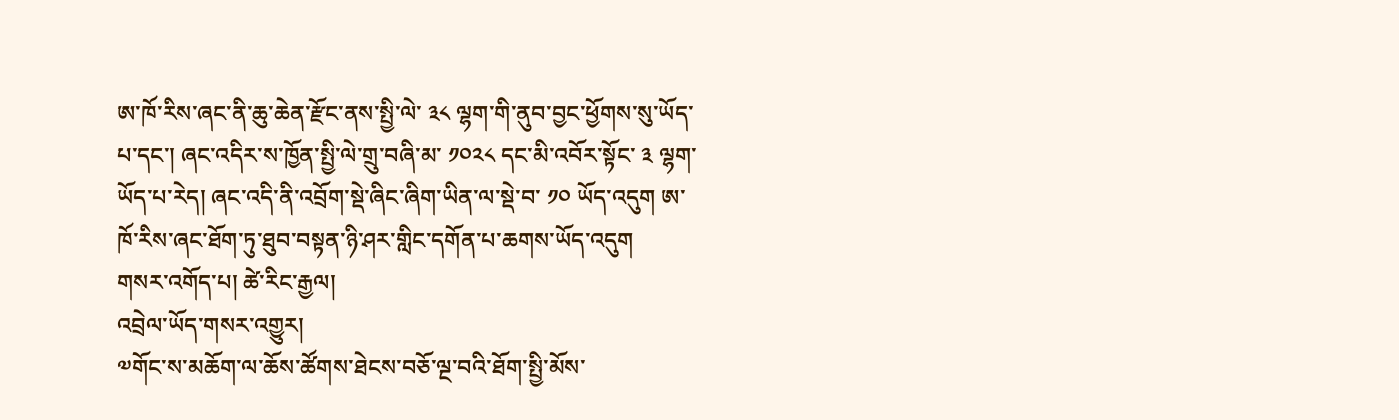ཨ་ཁོ་རིས་ཞང་ནི་ཆུ་ཆེན་རྫོང་ནས་སྤྱི་ལེ་ ༣༨ ལྷག་གི་ནུབ་བྱང་ཕྱོགས་སུ་ཡོད་པ་དང་། ཞང་འདིར་ས་ཁྱོན་སྤྱི་ལེ་གྲུ་བཞི་མ་ ༡༠༢༨ དང་མི་འབོར་སྟོང་ ༣ ལྷག་ཡོད་པ་རེད། ཞང་འདི་ནི་འབྲོག་སྡེ་ཞིང་ཞིག་ཡིན་ལ་སྡེ་བ་ ༡༠ ཡོད་འདུག ཨ་ཁོ་རིས་ཞང་ཐོག་ཏུ་ཐུབ་བསྟན་ཉི་ཤར་གླིང་དགོན་པ་ཆགས་ཡོད་འདུག
གསར་འགོད་པ། ཚེ་རིང་རྒྱལ།
འབྲེལ་ཡོད་གསར་འགྱུར།
༧གོང་ས་མཆོག་ལ་ཆོས་ཚོགས་ཐེངས་བཅོ་ལྔ་བའི་ཐོག་སྤྱི་མོས་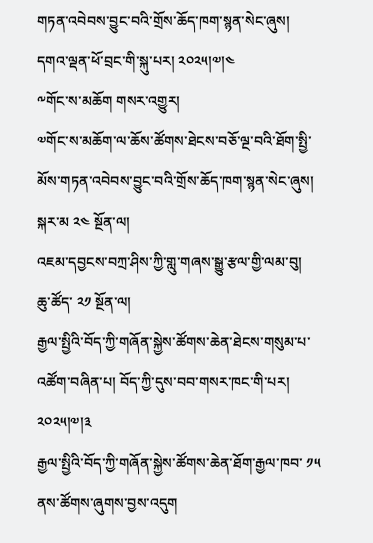གཏན་འབེབས་བྱུང་བའི་གྲོས་ཆོད་ཁག་སྙན་སེང་ཞུས། དགའ་ལྡན་ཕོ་བྲང་གི་སྐུ་པར། ༢༠༢༥།༧།༤
༸གོང་ས་མཆོག གསར་འགྱུར།
༧གོང་ས་མཆོག་ལ་ཆོས་ཚོགས་ཐེངས་བཅོ་ལྔ་བའི་ཐོག་སྤྱི་མོས་གཏན་འབེབས་བྱུང་བའི་གྲོས་ཆོད་ཁག་སྙན་སེང་ཞུས།
སྐར་མ ༢༤ སྔོན་ལ།
འཇམ་དབྱངས་བཀྲ་ཤིས་ཀྱི་གླུ་གཞས་སྒྱུ་རྩལ་གྱི་ལམ་བུ།
ཆུ་ཚོད་ ༢༡ སྔོན་ལ།
རྒྱལ་སྤྱིའི་བོད་ཀྱི་གཞོན་སྐྱེས་ཚོགས་ཆེན་ཐེངས་གསུམ་པ་འཚོག་བཞིན་པ། བོད་ཀྱི་དུས་བབ་གསར་ཁང་གི་པར། ༢༠༢༥།༧།༣
རྒྱལ་སྤྱིའི་བོད་ཀྱི་གཞོན་སྐྱེས་ཚོགས་ཆེན་ཐོག་རྒྱལ་ཁབ་ ༡༥ ནས་ཚོགས་ཞུགས་བྱས་འདུག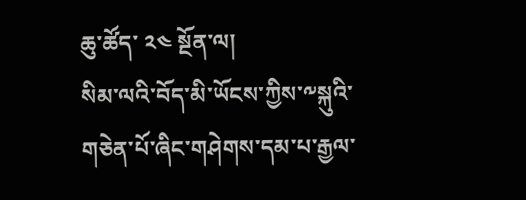ཆུ་ཚོད་ ༢༤ སྔོན་ལ།
སིམ་ལའི་བོད་མི་ཡོངས་ཀྱིས་༸སྐུའི་གཅེན་པོ་ཞིང་གཤེགས་དམ་པ་རྒྱལ་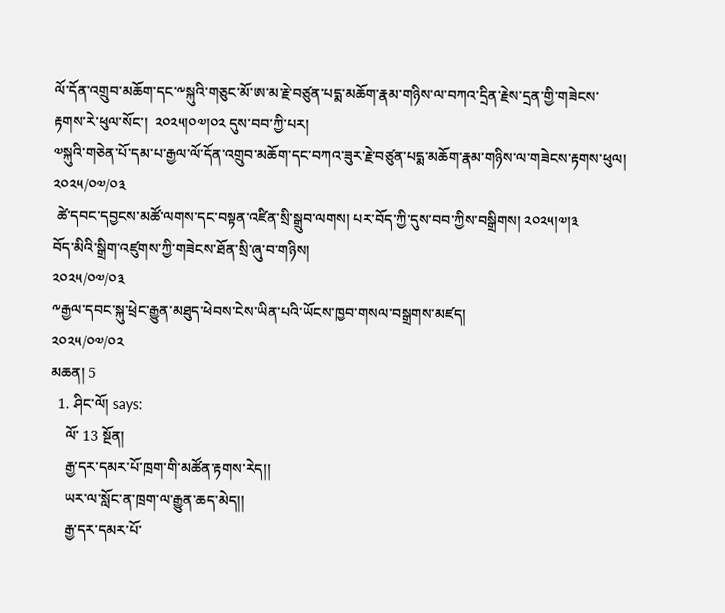ལོ་དོན་འགྲུབ་མཆོག་དང་༸སྐུའི་གཅུང་མོ་ཨ་མ་རྗེ་བཙུན་པདྨ་མཆོག་རྣམ་གཉིས་ལ་བཀའ་དྲིན་རྗེས་དྲན་གྱི་གཟེངས་རྟགས་རེ་ཕུལ་སོང་།  ༢༠༢༥།༠༧།༠༢ དུས་བབ་ཀྱི་པར།
༧སྐུའི་གཅེན་པོ་དམ་པ་རྒྱལ་ལོ་དོན་འགྲུབ་མཆོག་དང་བཀའ་ཟུར་རྗེ་བཙུན་པདྨ་མཆོག་རྣམ་གཉིས་ལ་གཟེངས་རྟགས་ཕུལ།
༢༠༢༥/༠༧/༠༣
 ཚེ་དབང་དབྱངས་མཚོ་ལགས་དང་བསྟན་འཛིན་སྲི་སྒྲུབ་ལགས། པར་བོད་ཀྱི་དུས་བབ་ཀྱིས་བསྒྲིགས། ༢༠༢༥།༧།༣
བོད་མིའི་སྒྲིག་འཛུགས་ཀྱི་གཟེངས་ཐོན་སྲི་ཞུ་བ་གཉིས།
༢༠༢༥/༠༧/༠༣
༸རྒྱལ་དབང་སྐུ་ཕྲེང་རྒྱུན་མཐུད་ཕེབས་ངེས་ཡིན་པའི་ཡོངས་ཁྱབ་གསལ་བསྒྲགས་མཛད།
༢༠༢༥/༠༧/༠༢
མཆན། 5
  1. ཤིང་ལོ། says:
    ལོ་ 13 སྔོན།
    རྒྱ་དར་དམར་པོ་ཁྲག་གི་མཚོན་རྟགས་རེད།།
    ཡར་ལ་སློང་ན་ཁྲག་ལ་རྒྱུན་ཆད་མེད།།
    རྒྱ་དར་དམར་པོ་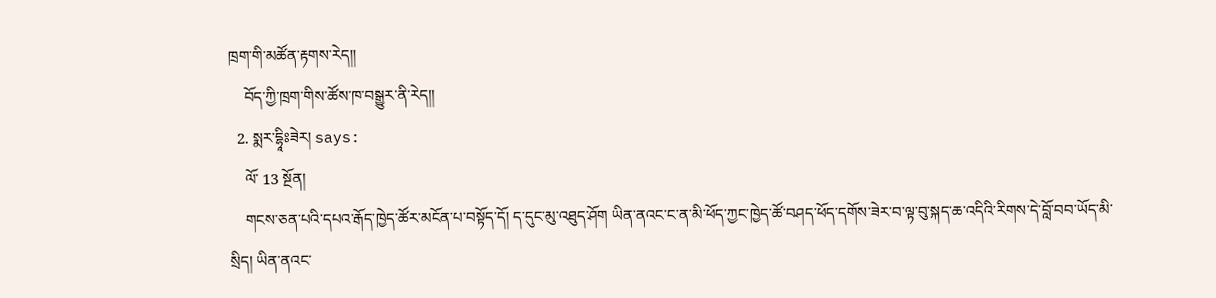ཁྲག་གི་མཚོན་རྟགས་རེད།།
    བོད་ཀྱི་ཁྲག་གིས་ཚོས་ཁ་བསྒྱུར་ནི་རེད།།
  2. སྨར་དྷཱིཿཟེར། says:
    ལོ་ 13 སྔོན།
    གངས་ཅན་པའི་དཔའ་རྒོད་ཁྱེད་ཚོར་མངོན་པ་བསྟོད་དོ། ད་དུང་མུ་འཐུད་ཤོག ཡིན་ནའང་ང་ན་མི་ཕོད་ཀྱང་ཁྱེད་ཚོ་བཤད་ཕོད་དགོས་ཟེར་བ་ལྟ་བུ་སྐད་ཆ་འདིའི་རིགས་དེ་བློ་བབ་ཡོད་མི་སྲིད། ཡིན་ནའང་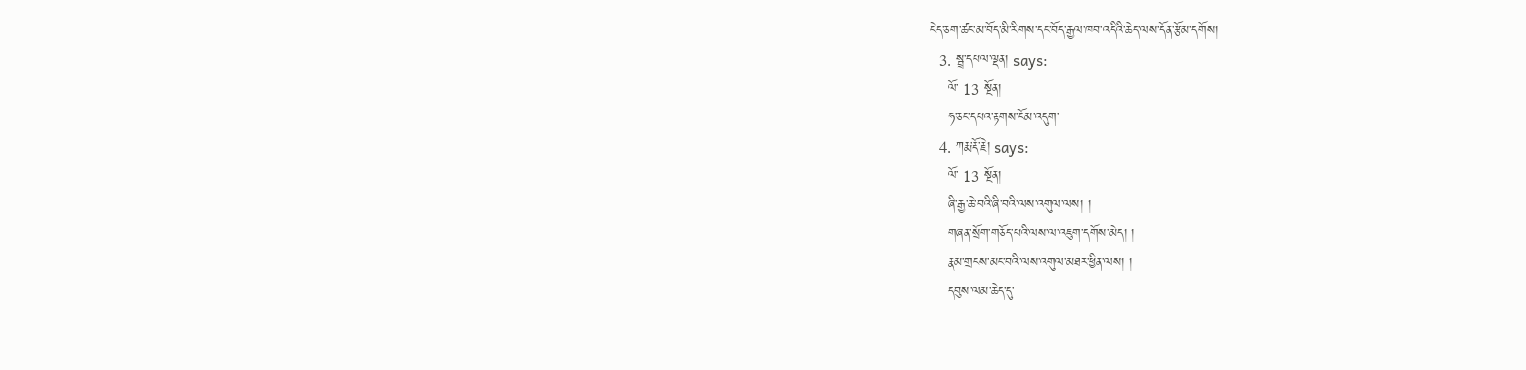ངེད་ཅག་ཚང་མ་བོད་མི་རིགས་དང་བོད་རྒྱལ་ཁབ་འདིའི་ཆེད་ལས་དོན་རྩོམ་དགོས།
  3. སྦྲ་དཔལ་ལྡན། says:
    ལོ་ 13 སྔོན།
    ཧ་ཅང་དཔའ་རྟགས་ངོམ་འདུག་
  4. ཀརྨ་རྡོ་རྗེ། says:
    ལོ་ 13 སྔོན།
    ཞི་རྒྱ་ཆེ་བའི་ཞི་བའི་ལས་འགུལ་ལས། །
    གཞན་སྲོག་གཅོད་པའི་ལས་ལ་འཇུག་དགོས་མེད། །
    རྣམ་གྲངས་མང་བའི་ལས་འགུལ་མཐར་ཕྱིན་ལས། །
    དབུས་ལམ་ཆེད་དུ་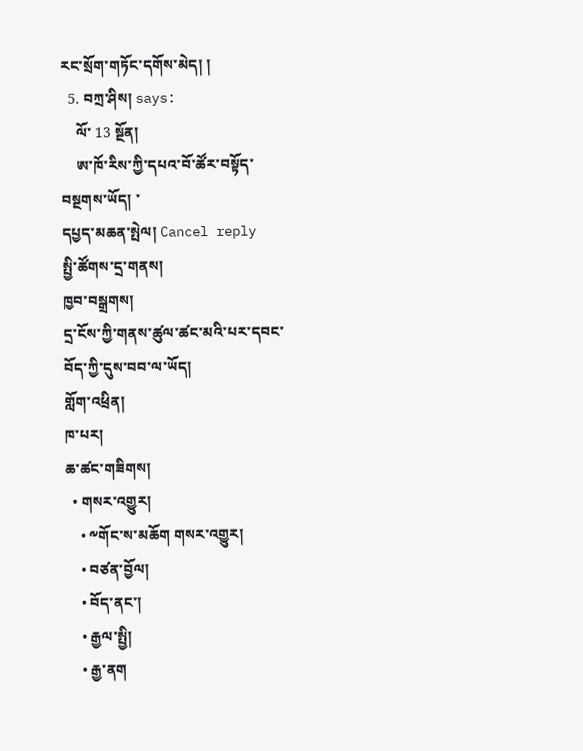རང་སྲོག་གཏོང་དགོས་མེད། །
  5. བཀྲ་ཤིས། says:
    ལོ་ 13 སྔོན།
    ཨ་ཁོ་རིས་ཀྱི་དཔའ་བོ་ཚོར་བསྟོད་བསྔགས་ཡོད། ་
དཔྱད་མཆན་སྤེལ། Cancel reply
སྤྱི་ཚོགས་དྲ་གནས།
ཁྱབ་བསྒྲགས།
དྲ་ངོས་ཀྱི་གནས་ཚུལ་ཚང་མའི་པར་དབང་བོད་ཀྱི་དུས་བབ་ལ་ཡོད།
གློག་འཕྲིན།
ཁ་པར།
ཆ་ཚང་གཟིགས།
  • གསར་འགྱུར།
    • ༸གོང་ས་མཆོག གསར་འགྱུར།
    • བཙན་བྱོལ།
    • བོད་ནང་།
    • རྒྱལ་སྤྱི།
    • རྒྱ་ནག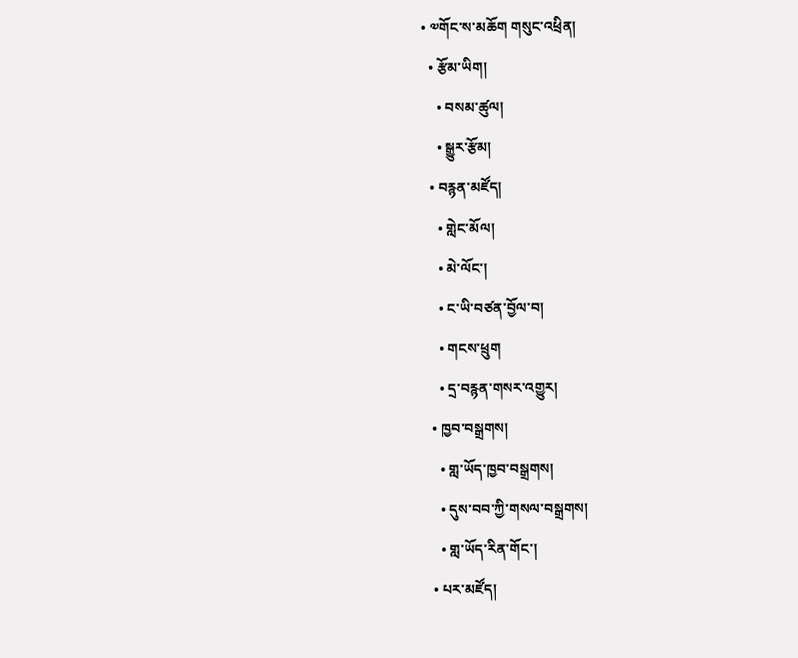• ༧གོང་ས་མཆོག གསུང་འཕྲིན།
  • རྩོམ་ཡིག།
    • བསམ་ཚུལ།
    • སྒྱུར་རྩོམ།
  • བརྙན་མཛོད།
    • གླེང་མོལ།
    • མེ་ལོང་།
    • ང་ཡི་བཙན་བྱོལ་བ།
    • གངས་ཕྲུག
    • དྲ་བརྙན་གསར་འགྱུར།
  • ཁྱབ་བསྒྲགས།
    • གླ་ཡོད་ཁྱབ་བསྒྲགས།
    • དུས་བབ་ཀྱི་གསལ་བསྒྲགས།
    • གླ་ཡོད་རིན་གོང་།
  • པར་མཛོད།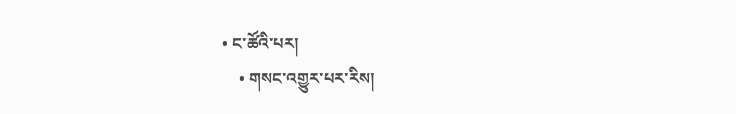• ང་ཚོའི་པར།
    • གསང་འགྱུར་པར་རིས།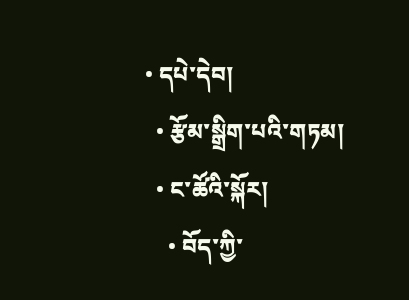• དཔེ་དེབ།
  • རྩོམ་སྒྲིག་པའི་གཏམ།
  • ང་ཚོའི་སྐོར།
    • བོད་ཀྱི་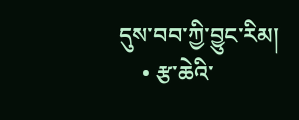དུས་བབ་ཀྱི་བྱུང་རིམ།
    • རྩ་ཆེའི་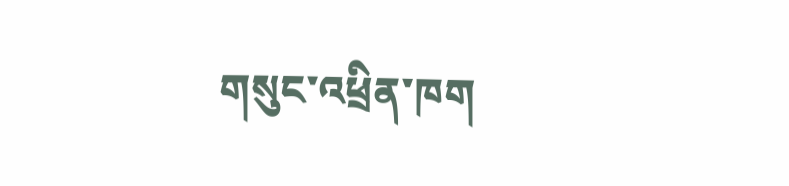གསུང་འཕྲིན་ཁག